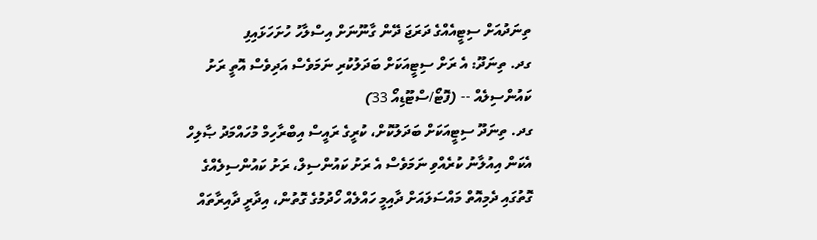ތިނަދުއަށް ސިޓީއެއްގެ ދަރަޖަ ދޭން ގާނޫނަށް އިސްލާހު ހުށަހަޅައިފި
ގދ. ތިނަދޫ: އެ ރަށް ސިޓީއަކަށް ބަދަލުކުރި ނަމަވެސް އަދިވެސް އޮތީ ރަށު ކައުންސިލެއް -- (ފޮޓޯ/ސްޓޫޑިއޯ 33)
ގދ. ތިނަދޫ ސިޓީއަކަށް ބަދަލުކޮށް، ކުރީގެ ރައީސް އިބްރާހިމް މުހައްމަދު ޞާލިހް އެކަން އިއުލާނު ކުރެއްވި ނަމަވެސް އެ ރަށު ކައުންސިލް، ރަށު ކައުންސިލެއްގެ ގޮތުގައި ދެމިއޮތް މައްސަލައަށް ދާއިމީ ހައްލެއް ހޯދުމުގެ ގޮތުން، އިދާރީ ދާއިރާތައް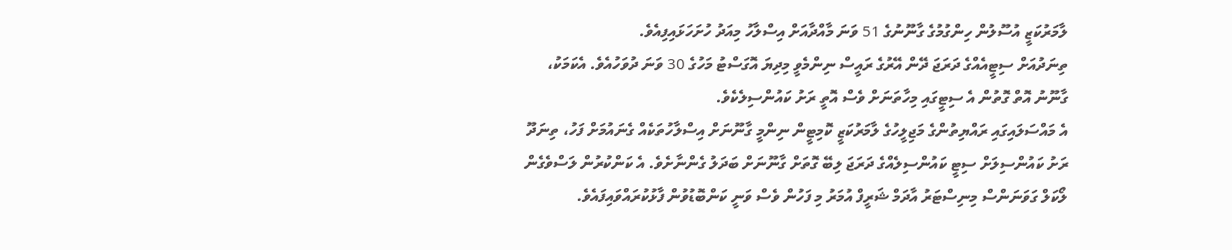ލާމަރުކަޒީ އުސޫލުން ހިންގުމުގެ ގާނޫނުގެ 51 ވަނަ މާއްދާއަށް އިސްލާހު މިއަދު ހުށަހަޅައިފިއެވެ.
ތިނަދުއަށް ސިޓީއެއްގެ ދަރަޖަ ދޭން އޭރުގެ ރައީސް ނިންމެވީ މިދިޔަ އޮގަސްޓު މަހުގެ 30 ވަނަ ދުވަހުއެވެ. އެކަމަކު، ގާނޫނު އޮތް ގޮތުން އެ ސިޓީގައި މިހާތަނަށް ވެސް އޮތީ ރަށު ކައުންސިލެކެވެ.
އެ މައްސަލައިގައި ރައްޔިތުންގެ މަޖިލީހުގެ ލާމަރުކަޒީ ކޮމިޓީން ނިންމީ ގާނޫނަށް އިސްލާހުތަކެއް ގެނައުމަށް ފަހު، ތިނަދޫ ރަށު ކައުންސިލަށް ސިޓީ ކައުންސިލެއްގެ ދަރަޖަ ލިބޭ ގޮތަށް ގާނޫނަށް ބަދަލު ގެންނާށެވެ. އެ ކަންކުރުން ލަސްވެގެން ލޯކަލް ގަވަނަންސް މިނިސްޓަރު އާދަމް ޝަރީފް އުމަރު މި ފަހުން ވެސް ވަނީ ކަންބޮޑުވުން ފާޅުކުރައްވައިފައެވެ.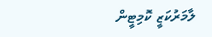ލާމަރުކަޒީ ކޮމިޓީން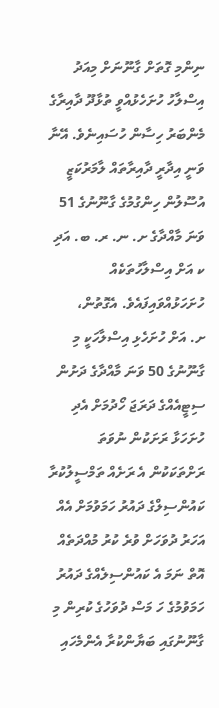ނިންމި ގޮތަށް ގާނޫނަށް މިއަދު އިސްލާހު ހުށަހެޅުއްވީ ތުޅާދޫ ދާއިރާގެ މެންބަރު ހިސާން ހުސައިނެވެ. އޭނާ ވަނީ އިދާރީ ދާއިރާތައް ލާމަރުކަޒީ އުސޫލުން ހިންގުމުގެ ގާނޫނުގެ 51 ވަނަ މާއްދާގެ ށ. ނ. ރ. ބ. އަދި ކ އަށް އިސްލާހުތަކެއް ހުށަހަޅުއްވައިފައެވެ. އެގޮތުން،
ށ. އަށް ހުށަހެޅި އިސްލާހަކީ މި ގާނޫނުގެ 50 ވަނަ މާއްދާގެ ދަށުން ސިޓީއެއްގެ ދަރަޖަ ހޯދުމަށް އެދި ހުށަހަޅާ ރަށަކުން ނުވަތަ ރަށްތަކަކުން އެ ރަށެއް ތަމްސީލުކުރާ ކައުންސިލްގެ ދައުރު ހަމަވުމަށް އެއް އަހަރު ދުވަހަށް ވުރެ ކުރު މުއްދަތެއް އޮތް ނަމަ އެ ކައުންސިލެއްގެ ދައުރު ހަމަވުމުގެ ހަ މަސް ދުވަހުގެ ކުރިން މި ގާނޫނުގައި ބަޔާންކުރާ އެންމެހައި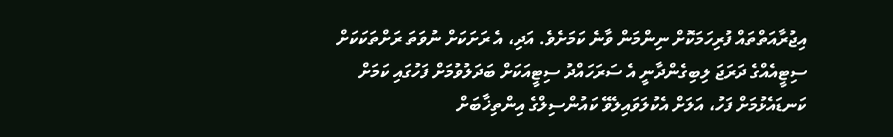އިޖުރާއަތްތައް ފުރިހަމަކޮށް ނިންމަން ވާނެ ކަމަށެވެ. އަދި، އެ ރަށަކަށް ނުވަތަ ރަށްތަކަކަށް ސިޓީއެއްގެ ދަރަޖަ ލިބިގެންދާނީ އެ ސަރަހައްދު ސިޓީއަކަށް ބަދަލުވުމަށް ފަހުގައި ކަމަށް ކަނޑައެޅުމަށް ފަހު، އަލަށް އެކުލަވައިލެވޭ ކައުންސިލްގެ އިންތިޚާބަށް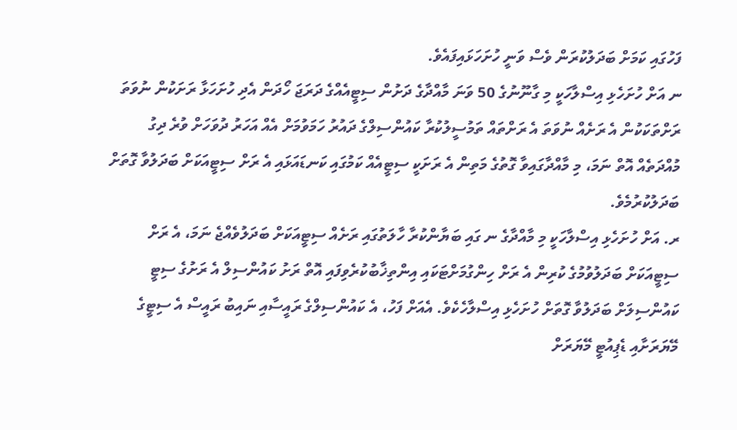ފަހުގައި ކަމަށް ބަދަލުކުރަން ވެސް ވަނީ ހުށަހަޅައިފައެވެ.
ނ އަށް ހުށަހެޅި އިސްލާހަކީ މި ގާނޫނުގެ 50 ވަނަ މާއްދާގެ ދަށުން ސިޓީއެއްގެ ދަރަޖަ ހޯދަން އެދި ހުށަހަޅާ ރަށަކުން ނުވަތަ ރަށްތަކަކުން އެ ރަށެއް ނުވަތަ އެ ރަށްތައް ތަމުސީލުކުރާ ކައުންސިލްގެ ދައުރު ހަމަވުމަށް އެއް އަހަރު ދުވަހަށް ވުރެ ދިގު މުއްދަތެއް އޮތް ނަމަ، މި މާއްދާގައިވާ ގޮތުގެ މަތިން އެ ރަށަކީ ސިޓީއެއް ކަމުގައި ކަނޑައަޅައި އެ ރަށް ސިޓީއަކަށް ބަދަލުވާ ގޮތަށް ބަދަލުކުރުމެވެ.
ރ. އަށް ހުށަހެޅި އިސްލާހަކީ މި މާއްދާގެ ނ ގައި ބަޔާންކުރާ ހާލަތުގައި ރަށެއް ސިޓީއަކަށް ބަދަލުވެއްޖެ ނަމަ، އެ ރަށް ސިޓީއަކަށް ބަދަލުވުމުގެ ކުރިން އެ ރަށް ހިންގުމަށްޓަކައި އިންތިޚާބުކުރެވިފައި އޮތް ރަށު ކައުންސިލް އެ ރަށުގެ ސިޓީ ކައުންސިލަށް ބަދަލުވާ ގޮތަށް ހުށަހެޅި އިސްލާހެކެވެ. އެއަށް ފަހު، އެ ކައުންސިލްގެ ރައީސާއި ނައިބު ރައީސް އެ ސިޓީގެ މޭޔަރަށާއި ޑެޕިއުޓީ މޭޔަރަށް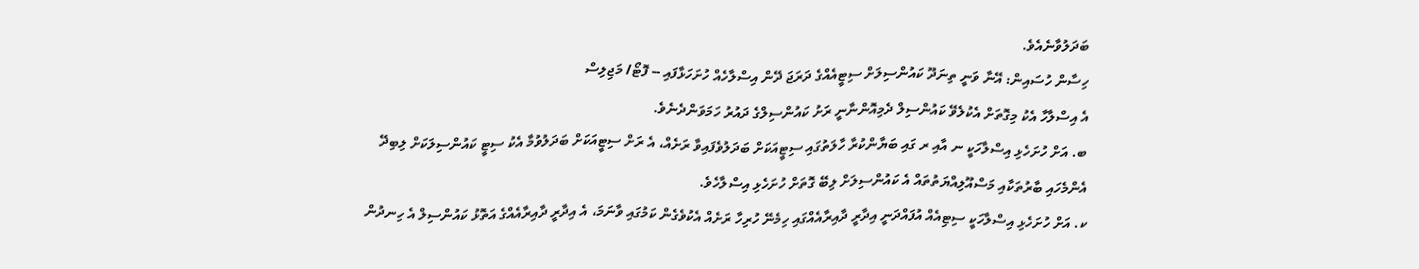ބަދަލުވާނެއެވެ.
ހިސާން ހުސައިން: އޭނާ ވަނީ ތިނަދޫ ކައުންސިލަށް ސިޓީއެއްގެ ދަރަޖަ ދޭން އިސްލާހެއް ހުށަހަޅާފައި -- ފޮޓޯ/ މަޖިލިސް
އެ އިސްލާހާ އެކު މިގޮތަށް އެކުލެވޭ ކައުންސިލް ދެމިއޮންނާނީ ރަށު ކައުންސިލްގެ ދައުރު ހަމަވަންދެނެވެ.
ބ. އަށް ހުށަހެޅި އިސްލާހަކީ ނ އާއި ރ ގައި ބަޔާންކުރާ ހާލަތުގައި ސިޓީއަކަށް ބަދަލުވެފައިވާ ރަށެއް، އެ ރަށް ސިޓީއަކަށް ބަދަލުވުމާ އެކު ސިޓީ ކައުންސިލަކަށް ލިބިދޭ އެންމެހައި ބާރުތަކާއި މަސްއޫލިއްޔަތުތައް އެ ކައުންސިލަށް ލިބޭ ގޮތަށް ހުށަހެޅި އިސްލާހެވެ.
ކ. އަށް ހުށަހެޅި އިސްލާހަކީ ސިޓިއެއް އުފައްދަނީ އިދާރީ ދާއިރާއެއްގައި ހިމެނޭ ހުރިހާ ރަށެއް އެކުވެގެން ކަމުގައި ވާނަމަ، އެ އިދާރީ ދާއިރާއެއްގެ އަތޮޅު ކައުންސިލް އެ ހިނދުން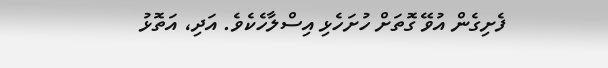ފެށިގެން އުވޭ ގޮތަށް ހުށަހެޅި އިސްލާހެކެވެ. އަދި، އަތޮޅު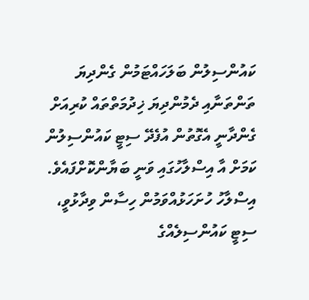ކައުންސިލުން ބަލަހައްޓަމުން ގެންދިޔަ ތަންތަނާއި ދެމުންދިޔަ ޚިދުމަތްތައް ކުރިއަށް ގެންދާނީ އެގޮތުން އުފެދޭ ސިޓީ ކައުންސިލުން ކަމަށް އާ އިސްލާހުގައި ވަނީ ބަޔާންކޮށްފައެވެ.
އިސްލާހު ހުށަހަޅުއްވަމުން ހިސާން ވިދާޅުވީ، ސިޓީ ކައުންސިލެއްގެ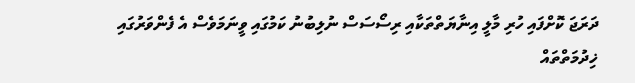ދަރަޖަ ކޮށްފައި ހުރި މާލީ އިނާޔަތްތަކާއި ރިސޯސަސް ނުލިބުނު ކަމުގައި ވީނަމަވެސް އެ ފެންވަރުގައި ޚިދުމަތްތައް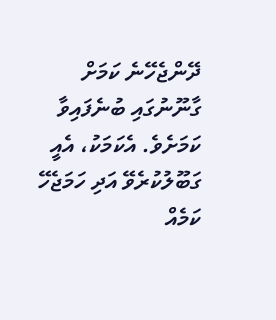ދޭންޖެހޭނެ ކަމަށް ގާނޫނުގައި ބުނެފައިވާ ކަމަށެވެ. އެކަމަކު، އެއީ ގަބޫލުކުރެވޭ އަދި ހަމަޖެހޭ ކަމެއް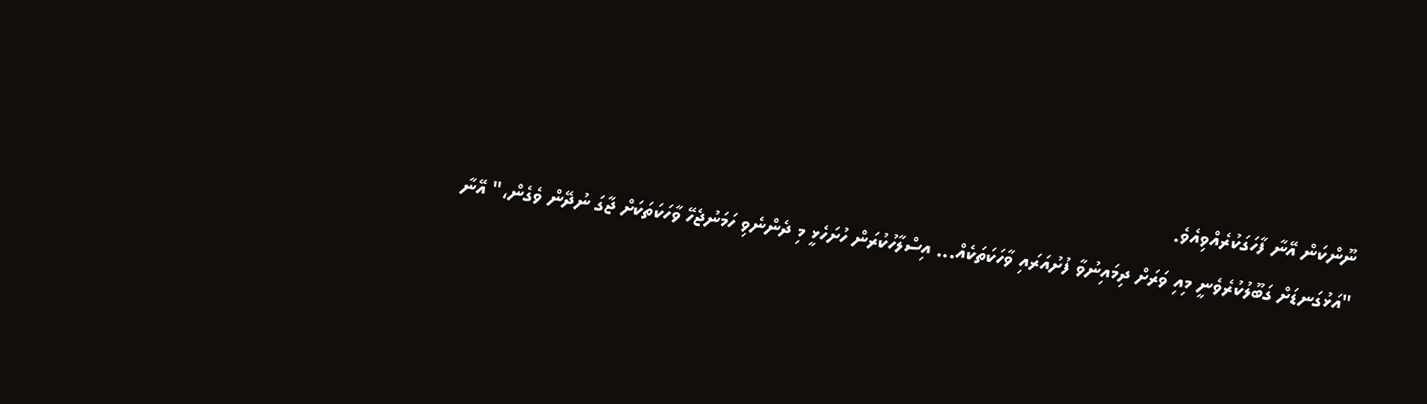ނޫންކަން އޭނާ ފާހަގަކުރެއްވިއެވެ.
"އަޅުގަނޑަށް ގަބޫލުކުރެވެނީ މިއި ވަރަށް ދިމައިނުވާ ފުށުއަރައި ވާހަކަތަކެއް... އިސްލާހުކުރަން ހުށަހެޅީ މި ދެންނެވި ހަމަނުޖެހޭ ވާހަކަތަކަށް ޖާގަ ނުދޭން ވެގެން،" އޭނާ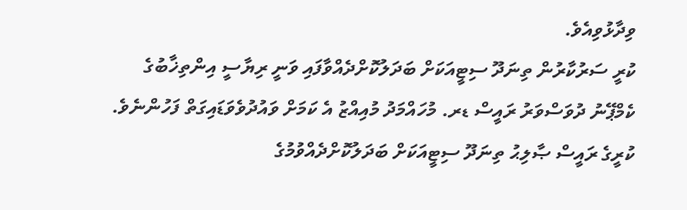ވިދާޅުވިއެވެ.
ކުރީ ސަރުކާރުން ތިނަދޫ ސިޓީއަކަށް ބަދަލުކޮށްދެއްވާފައި ވަނީ ރިޔާސީ އިންތިޚާބުގެ ކެމްޕޭނު ދުވަސްވަރު ރައީސް ޑރ. މުހައްމަދު މުއިއްޒު އެ ކަމަށް ވައުދުވެވަޑައިގަތް ފަހުންނެވެ.
ކުރީގެ ރައީސް ޞާލިޙު ތިނަދޫ ސިޓީއަކަށް ބަދަލުކޮށްދެއްވުމުގެ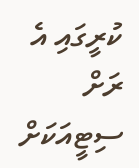ކުރީގައި އެ ރަށް ސިޓީއަކަށް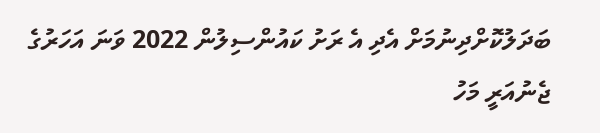ބަދަލުކޮށްދިނުމަށް އެދި އެ ރަށު ކައުންސިލުން 2022 ވަނަ އަހަރުގެ ޖެނުއަރީ މަހު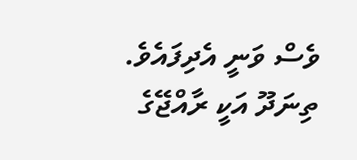ވެސް ވަނީ އެދިފައެވެ.
ތިނަދޫ އަކީ ރާއްޖޭގެ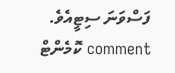ފަސްވަނަ ސިޓީއެވެ.
comment ކޮމެންޓް